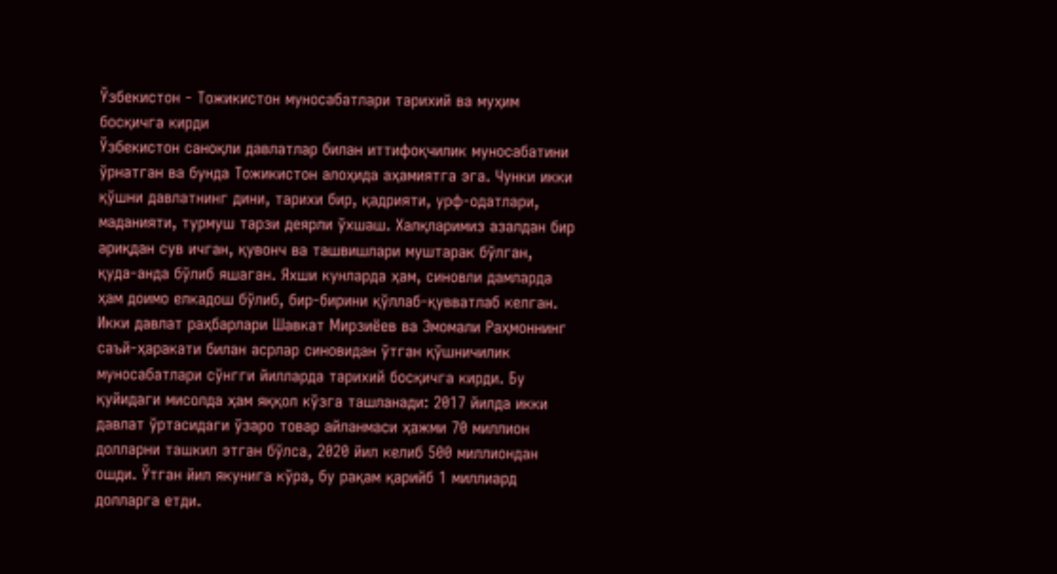Ўзбекистон - Тожикистон муносабатлари тарихий ва муҳим босқичга кирди
Ўзбекистон саноқли давлатлар билан иттифоқчилик муносабатини ўрнатган ва бунда Тожикистон алоҳида аҳамиятга эга. Чунки икки қўшни давлатнинг дини, тарихи бир, қадрияти, урф-одатлари, маданияти, турмуш тарзи деярли ўхшаш. Халқларимиз азалдан бир ариқдан сув ичган, қувонч ва ташвишлари муштарак бўлган, қуда-анда бўлиб яшаган. Яхши кунларда ҳам, синовли дамларда ҳам доимо елкадош бўлиб, бир-бирини қўллаб-қувватлаб келган.
Икки давлат раҳбарлари Шавкат Мирзиёев ва Эмомали Раҳмоннинг саъй-ҳаракати билан асрлар синовидан ўтган қўшничилик муносабатлари сўнгги йилларда тарихий босқичга кирди. Бу қуйидаги мисолда ҳам яққол кўзга ташланади: 2017 йилда икки давлат ўртасидаги ўзаро товар айланмаси ҳажми 70 миллион долларни ташкил этган бўлса, 2020 йил келиб 500 миллиондан ошди. Ўтган йил якунига кўра, бу рақам қарийб 1 миллиард долларга етди.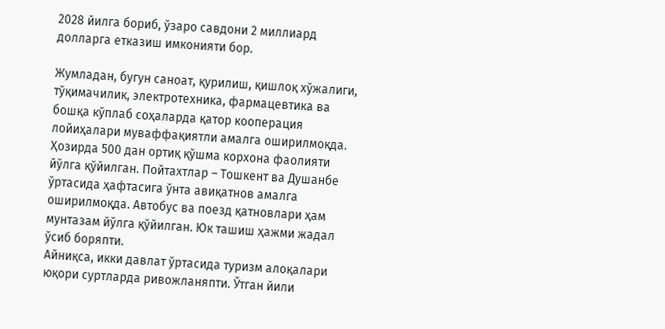2028 йилга бориб, ўзаро савдони 2 миллиард долларга етказиш имконияти бор.

Жумладан, бугун саноат, қурилиш, қишлоқ хўжалиги, тўқимачилик, электротехника, фармацевтика ва бошқа кўплаб соҳаларда қатор кооперация лойиҳалари муваффақиятли амалга оширилмоқда. Ҳозирда 500 дан ортиқ қўшма корхона фаолияти йўлга қўйилган. Пойтахтлар – Тошкент ва Душанбе ўртасида ҳафтасига ўнта авиқатнов амалга оширилмоқда. Автобус ва поезд қатновлари ҳам мунтазам йўлга қўйилган. Юк ташиш ҳажми жадал ўсиб боряпти.
Айниқса, икки давлат ўртасида туризм алоқалари юқори суртларда ривожланяпти. Ўтган йили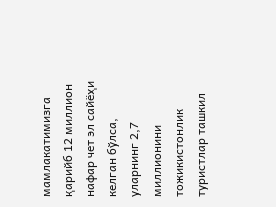мамлакатимизга қарийб 12 миллион нафар чет эл сайёҳи келган бўлса, уларнинг 2,7 миллионини тожикистонлик туристлар ташкил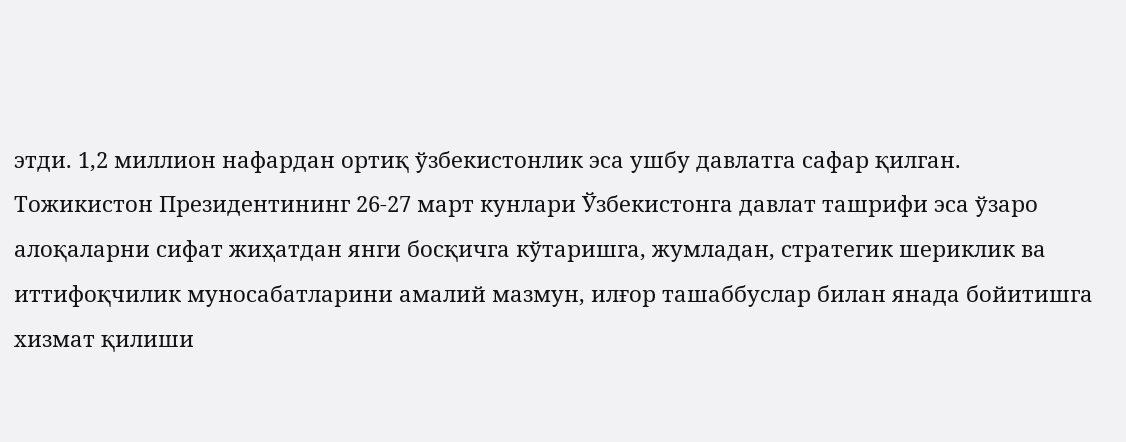этди. 1,2 миллион нафардан ортиқ ўзбекистонлик эса ушбу давлатга сафар қилган.
Тожикистон Президентининг 26-27 март кунлари Ўзбекистонга давлат ташрифи эса ўзаро алоқаларни сифат жиҳатдан янги босқичга кўтаришга, жумладан, стратегик шериклик ва иттифоқчилик муносабатларини амалий мазмун, илғор ташаббуслар билан янада бойитишга хизмат қилиши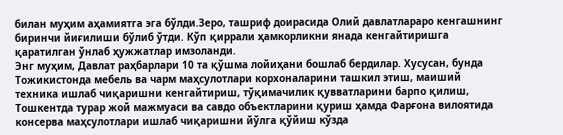билан муҳим аҳамиятга эга бўлди.Зеро, ташриф доирасида Олий давлатлараро кенгашнинг биринчи йиғилиши бўлиб ўтди. Кўп қиррали ҳамкорликни янада кенгайтиришга қаратилган ўнлаб ҳужжатлар имзоланди.
Энг муҳим, Давлат раҳбарлари 10 та қўшма лойиҳани бошлаб бердилар. Хусусан, бунда Тожикистонда мебель ва чарм маҳсулотлари корхоналарини ташкил этиш, маиший техника ишлаб чиқаришни кенгайтириш, тўқимачилик қувватларини барпо қилиш, Тошкентда турар жой мажмуаси ва савдо объектларини қуриш ҳамда Фарғона вилоятида консерва маҳсулотлари ишлаб чиқаришни йўлга қўйиш кўзда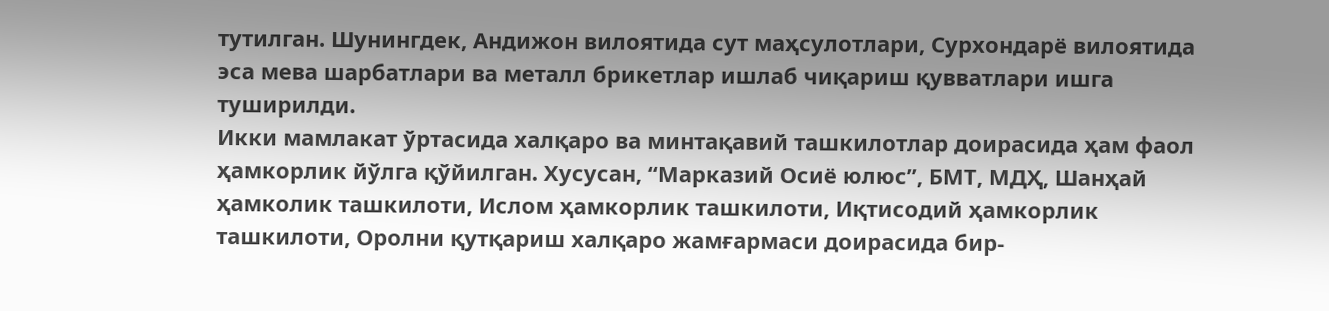тутилган. Шунингдек, Андижон вилоятида сут маҳсулотлари, Сурхондарё вилоятида эса мева шарбатлари ва металл брикетлар ишлаб чиқариш қувватлари ишга туширилди.
Икки мамлакат ўртасида халқаро ва минтақавий ташкилотлар доирасида ҳам фаол ҳамкорлик йўлга қўйилган. Хусусан, “Марказий Осиё юлюс”, БМТ, МДҲ, Шанҳай ҳамколик ташкилоти, Ислом ҳамкорлик ташкилоти, Иқтисодий ҳамкорлик ташкилоти, Оролни қутқариш халқаро жамғармаси доирасида бир-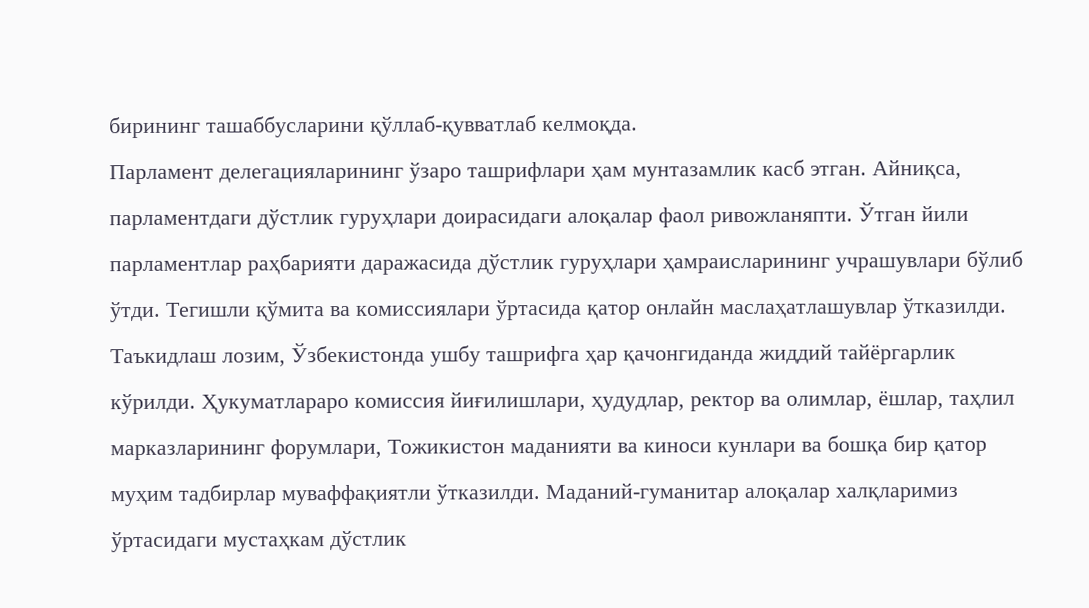бирининг ташаббусларини қўллаб-қувватлаб келмоқда.
Парламент делегацияларининг ўзаро ташрифлари ҳам мунтазамлик касб этган. Айниқса, парламентдаги дўстлик гуруҳлари доирасидаги алоқалар фаол ривожланяпти. Ўтган йили парламентлар раҳбарияти даражасида дўстлик гуруҳлари ҳамраисларининг учрашувлари бўлиб ўтди. Тегишли қўмита ва комиссиялари ўртасида қатор онлайн маслаҳатлашувлар ўтказилди.
Таъкидлаш лозим, Ўзбекистонда ушбу ташрифга ҳар қачонгиданда жиддий тайёргарлик кўрилди. Ҳукуматлараро комиссия йиғилишлари, ҳудудлар, ректор ва олимлар, ёшлар, таҳлил марказларининг форумлари, Тожикистон маданияти ва киноси кунлари ва бошқа бир қатор муҳим тадбирлар муваффақиятли ўтказилди. Маданий-гуманитар алоқалар халқларимиз ўртасидаги мустаҳкам дўстлик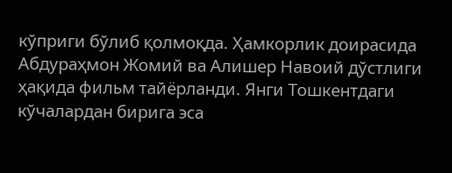кўприги бўлиб қолмоқда. Ҳамкорлик доирасида Абдураҳмон Жомий ва Алишер Навоий дўстлиги ҳақида фильм тайёрланди. Янги Тошкентдаги кўчалардан бирига эса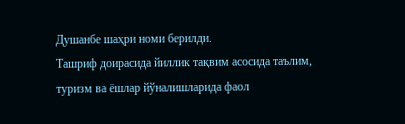Душанбе шаҳри номи берилди.
Ташриф доирасида йиллик тақвим асосида таълим, туризм ва ёшлар йўналишларида фаол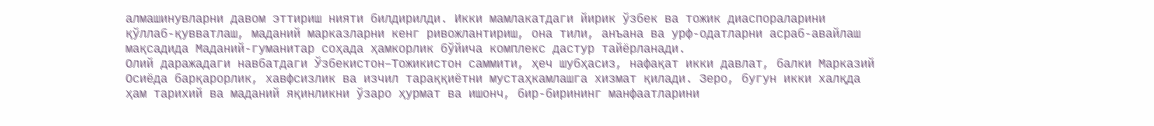алмашинувларни давом эттириш нияти билдирилди. Икки мамлакатдаги йирик ўзбек ва тожик диаспораларини қўллаб-қувватлаш, маданий марказларни кенг ривожлантириш, она тили, анъана ва урф-одатларни асраб-авайлаш мақсадида Маданий-гуманитар соҳада ҳамкорлик бўйича комплекс дастур тайёрланади.
Олий даражадаги навбатдаги Ўзбекистон–Тожикистон саммити, ҳеч шубҳасиз, нафақат икки давлат, балки Марказий Осиёда барқарорлик, хавфсизлик ва изчил тараққиётни мустаҳкамлашга хизмат қилади. Зеро, бугун икки халқда ҳам тарихий ва маданий яқинликни ўзаро ҳурмат ва ишонч, бир-бирининг манфаатларини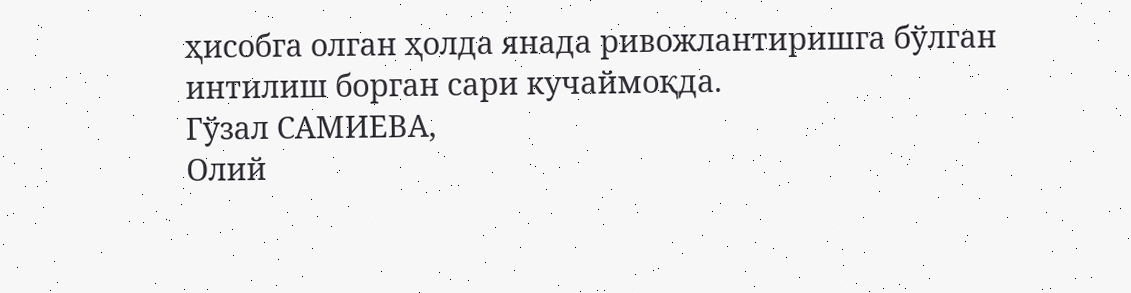ҳисобга олган ҳолда янада ривожлантиришга бўлган интилиш борган сари кучаймоқда.
Гўзал САМИЕВА,
Олий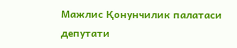Мажлис Қонунчилик палатаси депутати